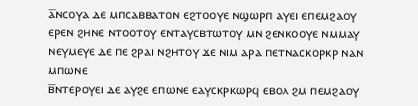ⲁ̅ⲛⲥⲟⲩⲁ ⲇⲉ ⲙⲡⲥⲁⲃⲃⲁⲧⲟⲛ ⲉϩⲧⲟⲟⲩⲉ ⲛϣⲱⲣⲡ ⲁⲩⲉⲓ ⲉⲡⲉⲙϩⲁⲟⲩ ⲉⲣⲉⲛ ϩⲏⲛⲉ ⲛⲧⲟⲟⲧⲟⲩ ⲉⲛⲧⲁⲩⲥⲃⲧⲱⲧⲟⲩ ⲙⲛ ϩⲉⲛⲕⲟⲟⲩⲉ ⲛⲙⲙⲁⲩ ⲛⲉⲩⲙⲉⲩⲉ ⲇⲉ ⲡⲉ ϩⲣⲁⲓ ⲛϩⲏⲧⲟⲩ ϫⲉ ⲛⲓⲙ ⲁⲣⲁ ⲡⲉⲧⲛⲁⲥⲕⲟⲣⲕⲣ ⲛⲁⲛ ⲙⲡⲱⲛⲉ
ⲃ̅ⲛⲧⲉⲣⲟⲩⲉⲓ ⲇⲉ ⲁⲩϩⲉ ⲉⲡⲱⲛⲉ ⲉⲁⲩⲥⲕⲣⲕⲱⲣϥ ⲉⲃⲟⲗ ϩⲙ ⲡⲉⲙϩⲁⲟⲩ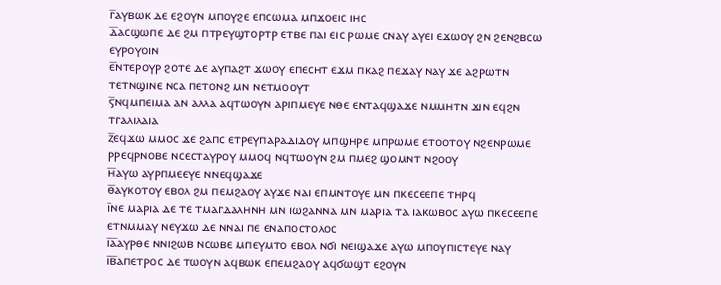ⲅ̅ⲁⲩⲃⲱⲕ ⲇⲉ ⲉϩⲟⲩⲛ ⲙⲡⲟⲩϩⲉ ⲉⲡⲥⲱⲙⲁ ⲙⲡϫⲟⲉⲓⲥ ⲓⲏⲥ
ⲇ̅ⲁⲥϣⲱⲡⲉ ⲇⲉ ϩⲙ ⲡⲧⲣⲉⲩϣⲧⲟⲣⲧⲣ ⲉⲧⲃⲉ ⲡⲁⲓ ⲉⲓⲥ ⲣⲱⲙⲉ ⲥⲛⲁⲩ ⲁⲩⲉⲓ ⲉϫⲱⲟⲩ ϩⲛ ϩⲉⲛϩⲃⲥⲱ ⲉⲩⲣⲟⲩⲟⲓⲛ
ⲉ̅ⲛⲧⲉⲣⲟⲩⲣ ϩⲟⲧⲉ ⲇⲉ ⲁⲩⲡⲁϩⲧ ϫⲱⲟⲩ ⲉⲡⲉⲥⲏⲧ ⲉϫⲙ ⲡⲕⲁϩ ⲡⲉϫⲁⲩ ⲛⲁⲩ ϫⲉ ⲁϩⲣⲱⲧⲛ ⲧⲉⲧⲛϣⲓⲛⲉ ⲛⲥⲁ ⲡⲉⲧⲟⲛϩ ⲙⲛ ⲛⲉⲧⲙⲟⲟⲩⲧ
ⲋ̅ⲛϥⲙⲡⲉⲓⲙⲁ ⲁⲛ ⲁⲗⲗⲁ ⲁϥⲧⲱⲟⲩⲛ ⲁⲣⲓⲡⲙⲉⲩⲉ ⲛⲑⲉ ⲉⲛⲧⲁϥϣⲁϫⲉ ⲛⲙⲙⲏⲧⲛ ϫⲓⲛ ⲉϥϩⲛ ⲧⲅⲁⲗⲓⲗⲁⲓⲁ
ⲍ̅ⲉϥϫⲱ ⲙⲙⲟⲥ ϫⲉ ϩⲁⲡⲥ ⲉⲧⲣⲉⲩⲡⲁⲣⲁⲇⲓⲇⲟⲩ ⲙⲡϣⲏⲣⲉ ⲙⲡⲣⲱⲙⲉ ⲉⲧⲟⲟⲧⲟⲩ ⲛϩⲉⲛⲣⲱⲙⲉ ⲣⲣⲉϥⲣⲛⲟⲃⲉ ⲛⲥⲉⲥⲧⲁⲩⲣⲟⲩ ⲙⲙⲟϥ ⲛϥⲧⲱⲟⲩⲛ ϩⲙ ⲡⲙⲉϩ ϣⲟⲙⲛⲧ ⲛϩⲟⲟⲩ
ⲏ̅ⲁⲩⲱ ⲁⲩⲣⲡⲙⲉⲉⲩⲉ ⲛⲛⲉϥϣⲁϫⲉ
ⲑ̅ⲁⲩⲕⲟⲧⲟⲩ ⲉⲃⲟⲗ ϩⲙ ⲡⲉⲙϩⲁⲟⲩ ⲁⲩϫⲉ ⲛⲁⲓ ⲉⲡⲙⲛⲧⲟⲩⲉ ⲙⲛ ⲡⲕⲉⲥⲉⲉⲡⲉ ⲧⲏⲣϥ
ⲓ̅ⲛⲉ ⲙⲁⲣⲓⲁ ⲇⲉ ⲧⲉ ⲧⲙⲁⲅⲇⲁⲗⲏⲛⲏ ⲙⲛ ⲓⲱϩⲁⲛⲛⲁ ⲙⲛ ⲙⲁⲣⲓⲁ ⲧⲁ ⲓⲁⲕⲱⲃⲟⲥ ⲁⲩⲱ ⲡⲕⲉⲥⲉⲉⲡⲉ ⲉⲧⲛⲙⲙⲁⲩ ⲛⲉⲩϫⲱ ⲇⲉ ⲛⲛⲁⲓ ⲡⲉ ⲉⲛⲁⲡⲟⲥⲧⲟⲗⲟⲥ
ⲓ̅ⲁ̅ⲁⲩⲣⲑⲉ ⲛⲛⲓϩⲱⲃ ⲛⲥⲱⲃⲉ ⲙⲡⲉⲩⲙⲧⲟ ⲉⲃⲟⲗ ⲛϭⲓ ⲛⲉⲓϣⲁϫⲉ ⲁⲩⲱ ⲙⲡⲟⲩⲡⲓⲥⲧⲉⲩⲉ ⲛⲁⲩ
ⲓ̅ⲃ̅ⲁⲡⲉⲧⲣⲟⲥ ⲇⲉ ⲧⲱⲟⲩⲛ ⲁϥⲃⲱⲕ ⲉⲡⲉⲙϩⲁⲟⲩ ⲁϥϭⲱϣⲧ ⲉϩⲟⲩⲛ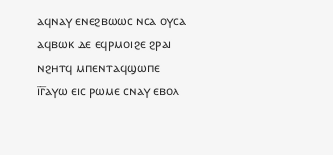ⲁϥⲛⲁⲩ ⲉⲛⲉϩⲃⲱⲱⲥ ⲛⲥⲁ ⲟⲩⲥⲁ ⲁϥⲃⲱⲕ ⲇⲉ ⲉϥⲣⲙⲟⲓϩⲉ ϩⲣⲁⲓ ⲛϩⲏⲧϥ ⲙⲡⲉⲛⲧⲁϥϣⲱⲡⲉ
ⲓ̅ⲅ̅ⲁⲩⲱ ⲉⲓⲥ ⲣⲱⲙⲉ ⲥⲛⲁⲩ ⲉⲃⲟⲗ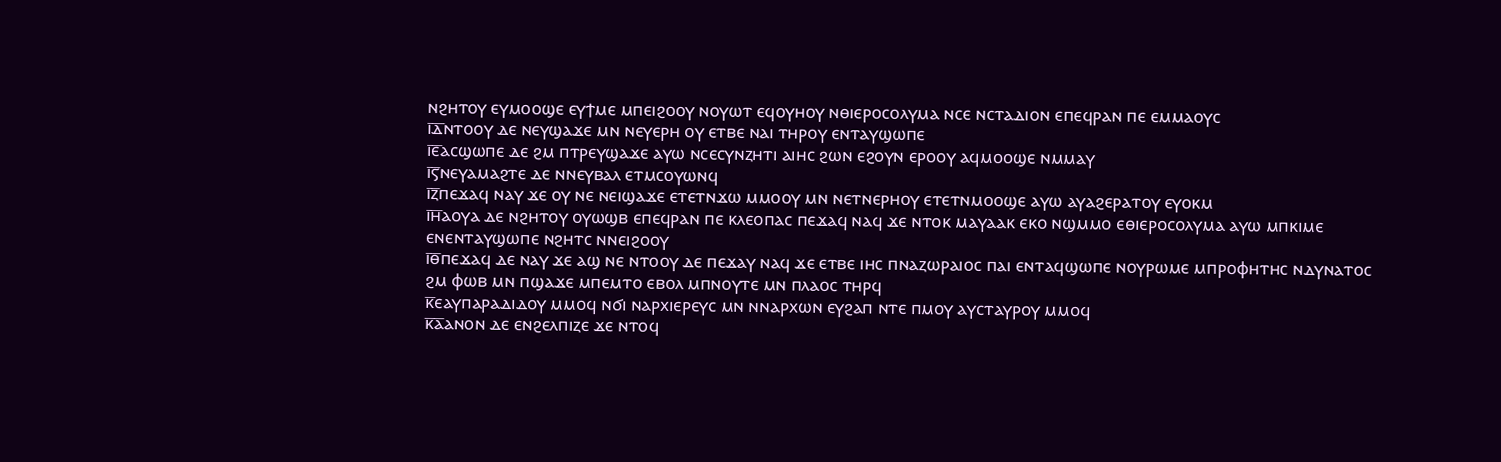ⲛϩⲏⲧⲟⲩ ⲉⲩⲙⲟⲟϣⲉ ⲉⲩϯⲙⲉ ⲙⲡⲉⲓϩⲟⲟⲩ ⲛⲟⲩⲱⲧ ⲉϥⲟⲩⲏⲟⲩ ⲛⲑⲓⲉⲣⲟⲥⲟⲗⲩⲙⲁ ⲛⲥⲉ ⲛⲥⲧⲁⲇⲓⲟⲛ ⲉⲡⲉϥⲣⲁⲛ ⲡⲉ ⲉⲙⲙⲁⲟⲩⲥ
ⲓ̅ⲇ̅ⲛⲧⲟⲟⲩ ⲇⲉ ⲛⲉⲩϣⲁϫⲉ ⲙⲛ ⲛⲉⲩⲉⲣⲏ ⲟⲩ ⲉⲧⲃⲉ ⲛⲁⲓ ⲧⲏⲣⲟⲩ ⲉⲛⲧⲁⲩϣⲱⲡⲉ
ⲓ̅ⲉ̅ⲁⲥϣⲱⲡⲉ ⲇⲉ ϩⲙ ⲡⲧⲣⲉⲩϣⲁϫⲉ ⲁⲩⲱ ⲛⲥⲉⲥⲩⲛⲍⲏⲧⲓ ⲁⲓⲏⲥ ϩⲱⲛ ⲉϩⲟⲩⲛ ⲉⲣⲟⲟⲩ ⲁϥⲙⲟⲟϣⲉ ⲛⲙⲙⲁⲩ
ⲓ̅ⲋ̅ⲛⲉⲩⲁⲙⲁϩⲧⲉ ⲇⲉ ⲛⲛⲉⲩⲃⲁⲗ ⲉⲧⲙⲥⲟⲩⲱⲛϥ
ⲓ̅ⲍ̅ⲡⲉϫⲁϥ ⲛⲁⲩ ϫⲉ ⲟⲩ ⲛⲉ ⲛⲉⲓϣⲁϫⲉ ⲉⲧⲉⲧⲛϫⲱ ⲙⲙⲟⲟⲩ ⲙⲛ ⲛⲉⲧⲛⲉⲣⲏⲟⲩ ⲉⲧⲉⲧⲛⲙⲟⲟϣⲉ ⲁⲩⲱ ⲁⲩⲁϩⲉⲣⲁⲧⲟⲩ ⲉⲩⲟⲕⲙ
ⲓ̅ⲏ̅ⲁⲟⲩⲁ ⲇⲉ ⲛϩⲏⲧⲟⲩ ⲟⲩⲱϣⲃ ⲉⲡⲉϥⲣⲁⲛ ⲡⲉ ⲕⲗⲉⲟⲡⲁⲥ ⲡⲉϫⲁϥ ⲛⲁϥ ϫⲉ ⲛⲧⲟⲕ ⲙⲁⲩⲁⲁⲕ ⲉⲕⲟ ⲛϣⲙⲙⲟ ⲉⲑⲓⲉⲣⲟⲥⲟⲗⲩⲙⲁ ⲁⲩⲱ ⲙⲡⲕⲓⲙⲉ ⲉⲛⲉⲛⲧⲁⲩϣⲱⲡⲉ ⲛϩⲏⲧⲥ ⲛⲛⲉⲓϩⲟⲟⲩ
ⲓ̅ⲑ̅ⲡⲉϫⲁϥ ⲇⲉ ⲛⲁⲩ ϫⲉ ⲁϣ ⲛⲉ ⲛⲧⲟⲟⲩ ⲇⲉ ⲡⲉϫⲁⲩ ⲛⲁϥ ϫⲉ ⲉⲧⲃⲉ ⲓⲏⲥ ⲡⲛⲁⲍⲱⲣⲁⲓⲟⲥ ⲡⲁⲓ ⲉⲛⲧⲁϥϣⲱⲡⲉ ⲛⲟⲩⲣⲱⲙⲉ ⲙⲡⲣⲟⲫⲏⲧⲏⲥ ⲛⲇⲩⲛⲁⲧⲟⲥ ϩⲙ ⲫⲱⲃ ⲙⲛ ⲡϣⲁϫⲉ ⲙⲡⲉⲙⲧⲟ ⲉⲃⲟⲗ ⲙⲡⲛⲟⲩⲧⲉ ⲙⲛ ⲡⲗⲁⲟⲥ ⲧⲏⲣϥ
ⲕ̅ⲉⲁⲩⲡⲁⲣⲁⲇⲓⲇⲟⲩ ⲙⲙⲟϥ ⲛϭⲓ ⲛⲁⲣⲭⲓⲉⲣⲉⲩⲥ ⲙⲛ ⲛⲛⲁⲣⲭⲱⲛ ⲉⲩϩⲁⲡ ⲛⲧⲉ ⲡⲙⲟⲩ ⲁⲩⲥⲧⲁⲩⲣⲟⲩ ⲙⲙⲟϥ
ⲕ̅ⲁ̅ⲁⲛⲟⲛ ⲇⲉ ⲉⲛϩⲉⲗⲡⲓⲍⲉ ϫⲉ ⲛⲧⲟϥ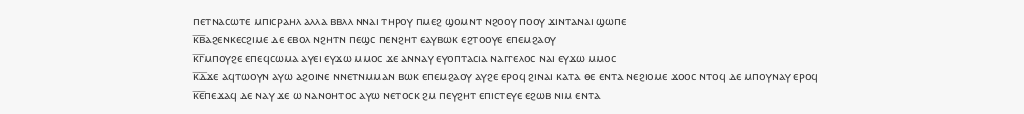ⲡⲉⲧⲛⲁⲥⲱⲧⲉ ⲙⲡⲓⲥⲣⲁⲏⲗ ⲁⲗⲗⲁ ⲃⲃⲗⲗ ⲛⲛⲁⲓ ⲧⲏⲣⲟⲩ ⲡⲙⲉϩ ϣⲟⲙⲛⲧ ⲛϩⲟⲟⲩ ⲡⲟⲟⲩ ϫⲓⲛⲧⲁⲛⲁⲓ ϣⲱⲡⲉ
ⲕ̅ⲃ̅ⲁϩⲉⲛⲕⲉⲥϩⲓⲙⲉ ⲇⲉ ⲉⲃⲟⲗ ⲛϩⲏⲧⲛ ⲡⲉϣⲥ ⲡⲉⲛϩⲏⲧ ⲉⲁⲩⲃⲱⲕ ⲉϩⲧⲟⲟⲩⲉ ⲉⲡⲉⲙϩⲁⲟⲩ
ⲕ̅ⲅ̅ⲙⲡⲟⲩϩⲉ ⲉⲡⲉϥⲥⲱⲙⲁ ⲁⲩⲉⲓ ⲉⲩϫⲱ ⲙⲙⲟⲥ ϫⲉ ⲁⲛⲛⲁⲩ ⲉⲩⲟⲡⲧⲁⲥⲓⲁ ⲛⲁⲅⲅⲉⲗⲟⲥ ⲛⲁⲓ ⲉⲩϫⲱ ⲙⲙⲟⲥ
ⲕ̅ⲇ̅ϫⲉ ⲁϥⲧⲱⲟⲩⲛ ⲁⲩⲱ ⲁϩⲟⲓⲛⲉ ⲛⲛⲉⲧⲛⲙⲙⲁⲛ ⲃⲱⲕ ⲉⲡⲉⲙϩⲁⲟⲩ ⲁⲩϩⲉ ⲉⲣⲟϥ ϩⲓⲛⲁⲓ ⲕⲁⲧⲁ ⲑⲉ ⲉⲛⲧⲁ ⲛⲉϩⲓⲟⲙⲉ ϫⲟⲟⲥ ⲛⲧⲟϥ ⲇⲉ ⲙⲡⲟⲩⲛⲁⲩ ⲉⲣⲟϥ
ⲕ̅ⲉ̅ⲡⲉϫⲁϥ ⲇⲉ ⲛⲁⲩ ϫⲉ ⲱ ⲛⲁⲛⲟⲏⲧⲟⲥ ⲁⲩⲱ ⲛⲉⲧⲟⲥⲕ ϩⲙ ⲡⲉⲩϩⲏⲧ ⲉⲡⲓⲥⲧⲉⲩⲉ ⲉϩⲱⲃ ⲛⲓⲙ ⲉⲛⲧⲁ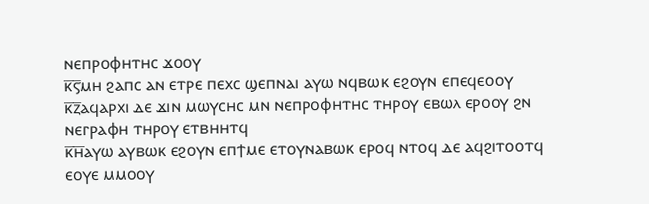ⲛⲉⲡⲣⲟⲫⲏⲧⲏⲥ ϫⲟⲟⲩ
ⲕ̅ⲋ̅ⲙⲏ ϩⲁⲡⲥ ⲁⲛ ⲉⲧⲣⲉ ⲡⲉⲭⲥ ϣⲉⲡⲛⲁⲓ ⲁⲩⲱ ⲛϥⲃⲱⲕ ⲉϩⲟⲩⲛ ⲉⲡⲉϥⲉⲟⲟⲩ
ⲕ̅ⲍ̅ⲁϥⲁⲣⲭⲓ ⲇⲉ ϫⲓⲛ ⲙⲱⲩⲥⲏⲥ ⲙⲛ ⲛⲉⲡⲣⲟⲫⲏⲧⲏⲥ ⲧⲏⲣⲟⲩ ⲉⲃⲱⲗ ⲉⲣⲟⲟⲩ ϩⲛ ⲛⲉⲅⲣⲁⲫⲏ ⲧⲏⲣⲟⲩ ⲉⲧⲃⲏⲏⲧϥ
ⲕ̅ⲏ̅ⲁⲩⲱ ⲁⲩⲃⲱⲕ ⲉϩⲟⲩⲛ ⲉⲡϯⲙⲉ ⲉⲧⲟⲩⲛⲁⲃⲱⲕ ⲉⲣⲟϥ ⲛⲧⲟϥ ⲇⲉ ⲁϥϩⲓⲧⲟⲟⲧϥ ⲉⲟⲩⲉ ⲙⲙⲟⲟⲩ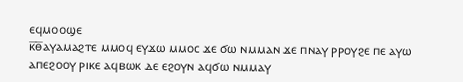ⲉϥⲙⲟⲟϣⲉ
ⲕ̅ⲑ̅ⲁⲩⲁⲙⲁϩⲧⲉ ⲙⲙⲟϥ ⲉⲩϫⲱ ⲙⲙⲟⲥ ϫⲉ ϭⲱ ⲛⲙⲙⲁⲛ ϫⲉ ⲡⲛⲁⲩ ⲣⲣⲟⲩϩⲉ ⲡⲉ ⲁⲩⲱ ⲁⲡⲉϩⲟⲟⲩ ⲣⲓⲕⲉ ⲁϥⲃⲱⲕ ⲇⲉ ⲉϩⲟⲩⲛ ⲁϥϭⲱ ⲛⲙⲙⲁⲩ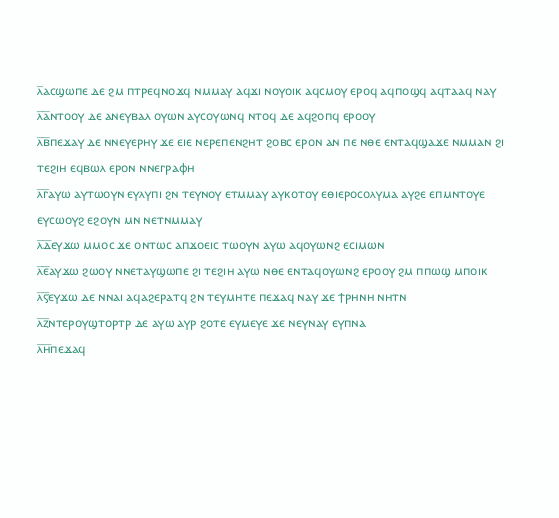ⲗ̅ⲁⲥϣⲱⲡⲉ ⲇⲉ ϩⲙ ⲡⲧⲣⲉϥⲛⲟϫϥ ⲛⲙⲙⲁⲩ ⲁϥϫⲓ ⲛⲟⲩⲟⲓⲕ ⲁϥⲥⲙⲟⲩ ⲉⲣⲟϥ ⲁϥⲡⲟϣϥ ⲁϥⲧⲁⲁϥ ⲛⲁⲩ
ⲗ̅ⲁ̅ⲛⲧⲟⲟⲩ ⲇⲉ ⲁⲛⲉⲩⲃⲁⲗ ⲟⲩⲱⲛ ⲁⲩⲥⲟⲩⲱⲛϥ ⲛⲧⲟϥ ⲇⲉ ⲁϥϩⲟⲡϥ ⲉⲣⲟⲟⲩ
ⲗ̅ⲃ̅ⲡⲉϫⲁⲩ ⲇⲉ ⲛⲛⲉⲩⲉⲣⲏⲩ ϫⲉ ⲉⲓⲉ ⲛⲉⲣⲉⲡⲉⲛϩⲏⲧ ϩⲟⲃⲥ ⲉⲣⲟⲛ ⲁⲛ ⲡⲉ ⲛⲑⲉ ⲉⲛⲧⲁϥϣⲁϫⲉ ⲛⲙⲙⲁⲛ ϩⲓ ⲧⲉϩⲓⲏ ⲉϥⲃⲱⲗ ⲉⲣⲟⲛ ⲛⲛⲉⲅⲣⲁⲫⲏ
ⲗ̅ⲅ̅ⲁⲩⲱ ⲁⲩⲧⲱⲟⲩⲛ ⲉⲩⲗⲩⲡⲓ ϩⲛ ⲧⲉⲩⲛⲟⲩ ⲉⲧⲙⲙⲁⲩ ⲁⲩⲕⲟⲧⲟⲩ ⲉⲑⲓⲉⲣⲟⲥⲟⲗⲩⲙⲁ ⲁⲩϩⲉ ⲉⲡⲙⲛⲧⲟⲩⲉ ⲉⲩⲥⲱⲟⲩϩ ⲉϩⲟⲩⲛ ⲙⲛ ⲛⲉⲧⲛⲙⲙⲁⲩ
ⲗ̅ⲇ̅ⲉⲩϫⲱ ⲙⲙⲟⲥ ϫⲉ ⲟⲛⲧⲱⲥ ⲁⲡϫⲟⲉⲓⲥ ⲧⲱⲟⲩⲛ ⲁⲩⲱ ⲁϥⲟⲩⲱⲛϩ ⲉⲥⲓⲙⲱⲛ
ⲗ̅ⲉ̅ⲁⲩϫⲱ ϩⲱⲟⲩ ⲛⲛⲉⲧⲁⲩϣⲱⲡⲉ ϩⲓ ⲧⲉϩⲓⲏ ⲁⲩⲱ ⲛⲑⲉ ⲉⲛⲧⲁϥⲟⲩⲱⲛϩ ⲉⲣⲟⲟⲩ ϩⲙ ⲡⲡⲱϣ ⲙⲡⲟⲓⲕ
ⲗ̅ⲋ̅ⲉⲩϫⲱ ⲇⲉ ⲛⲛⲁⲓ ⲁϥⲁϩⲉⲣⲁⲧϥ ϩⲛ ⲧⲉⲩⲙⲏⲧⲉ ⲡⲉϫⲁϥ ⲛⲁⲩ ϫⲉ ϯⲣⲏⲛⲏ ⲛⲏⲧⲛ
ⲗ̅ⲍ̅ⲛⲧⲉⲣⲟⲩϣⲧⲟⲣⲧⲣ ⲇⲉ ⲁⲩⲱ ⲁⲩⲣ ϩⲟⲧⲉ ⲉⲩⲙⲉⲩⲉ ϫⲉ ⲛⲉⲩⲛⲁⲩ ⲉⲩⲡⲛⲁ
ⲗ̅ⲏ̅ⲡⲉϫⲁϥ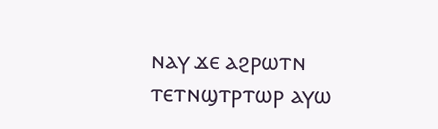ⲛⲁⲩ ϫⲉ ⲁϩⲣⲱⲧⲛ ⲧⲉⲧⲛϣⲧⲣⲧⲱⲣ ⲁⲩⲱ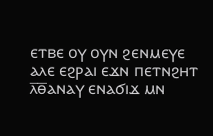ⲉⲧⲃⲉ ⲟⲩ ⲟⲩⲛ ϩⲉⲛⲙⲉⲩⲉ ⲁⲗⲉ ⲉϩⲣⲁⲓ ⲉϫⲛ ⲡⲉⲧⲛϩⲏⲧ
ⲗ̅ⲑ̅ⲁⲛⲁⲩ ⲉⲛⲁϭⲓϫ ⲙⲛ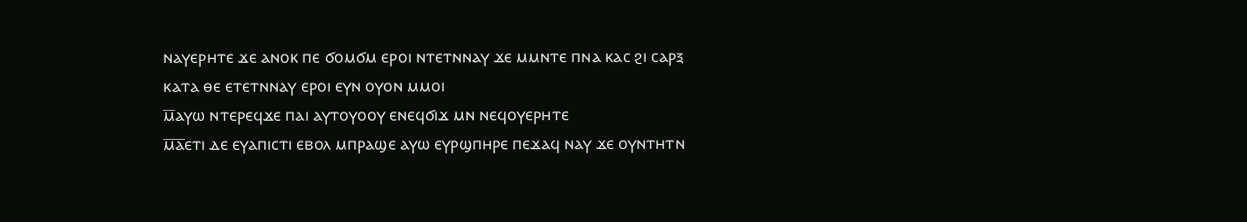ⲛⲁⲩⲉⲣⲏⲧⲉ ϫⲉ ⲁⲛⲟⲕ ⲡⲉ ϭⲟⲙϭⲙ ⲉⲣⲟⲓ ⲛⲧⲉⲧⲛⲛⲁⲩ ϫⲉ ⲙⲙⲛⲧⲉ ⲡⲛⲁ ⲕⲁⲥ ϩⲓ ⲥⲁⲣⲝ ⲕⲁⲧⲁ ⲑⲉ ⲉⲧⲉⲧⲛⲛⲁⲩ ⲉⲣⲟⲓ ⲉⲩⲛ ⲟⲩⲟⲛ ⲙⲙⲟⲓ
ⲙ̅ⲁⲩⲱ ⲛⲧⲉⲣⲉϥϫⲉ ⲡⲁⲓ ⲁⲩⲧⲟⲩⲟⲟⲩ ⲉⲛⲉϥϭⲓϫ ⲙⲛ ⲛⲉϥⲟⲩⲉⲣⲏⲧⲉ
ⲙ̅ⲁ̅ⲉⲧⲓ ⲇⲉ ⲉⲩⲁⲡⲓⲥⲧⲓ ⲉⲃⲟⲗ ⲙⲡⲣⲁϣⲉ ⲁⲩⲱ ⲉⲩⲣϣⲡⲏⲣⲉ ⲡⲉϫⲁϥ ⲛⲁⲩ ϫⲉ ⲟⲩⲛⲧⲏⲧⲛ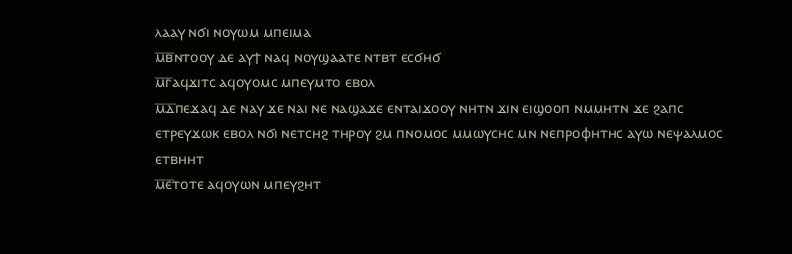ⲗⲁⲁⲩ ⲛϭⲓ ⲛⲟⲩⲱⲙ ⲙⲡⲉⲓⲙⲁ
ⲙ̅ⲃ̅ⲛⲧⲟⲟⲩ ⲇⲉ ⲁⲩϯ ⲛⲁϥ ⲛⲟⲩϣⲁⲁⲧⲉ ⲛⲧⲃⲧ ⲉⲥϭⲏϭ
ⲙ̅ⲅ̅ⲁϥϫⲓⲧⲥ ⲁϥⲟⲩⲟⲙⲥ ⲙⲡⲉⲩⲙⲧⲟ ⲉⲃⲟⲗ
ⲙ̅ⲇ̅ⲡⲉϫⲁϥ ⲇⲉ ⲛⲁⲩ ϫⲉ ⲛⲁⲓ ⲛⲉ ⲛⲁϣⲁϫⲉ ⲉⲛⲧⲁⲓϫⲟⲟⲩ ⲛⲏⲧⲛ ϫⲓⲛ ⲉⲓϣⲟⲟⲡ ⲛⲙⲙⲏⲧⲛ ϫⲉ ϩⲁⲡⲥ ⲉⲧⲣⲉⲩϫⲱⲕ ⲉⲃⲟⲗ ⲛϭⲓ ⲛⲉⲧⲥⲏϩ ⲧⲏⲣⲟⲩ ϩⲙ ⲡⲛⲟⲙⲟⲥ ⲙⲙⲱⲩⲥⲏⲥ ⲙⲛ ⲛⲉⲡⲣⲟⲫⲏⲧⲏⲥ ⲁⲩⲱ ⲛⲉⲯⲁⲗⲙⲟⲥ ⲉⲧⲃⲏⲏⲧ
ⲙ̅ⲉ̅ⲧⲟⲧⲉ ⲁϥⲟⲩⲱⲛ ⲙⲡⲉⲩϩⲏⲧ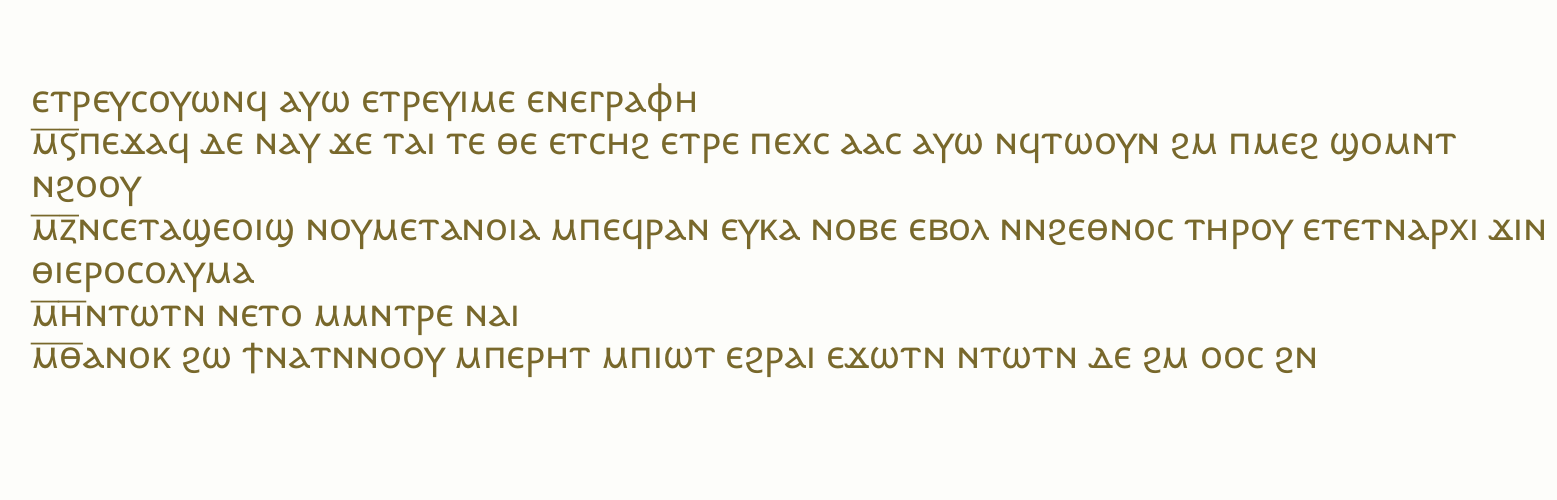ⲉⲧⲣⲉⲩⲥⲟⲩⲱⲛϥ ⲁⲩⲱ ⲉⲧⲣⲉⲩⲓⲙⲉ ⲉⲛⲉⲅⲣⲁⲫⲏ
ⲙ̅ⲋ̅ⲡⲉϫⲁϥ ⲇⲉ ⲛⲁⲩ ϫⲉ ⲧⲁⲓ ⲧⲉ ⲑⲉ ⲉⲧⲥⲏϩ ⲉⲧⲣⲉ ⲡⲉⲭⲥ ⲁⲁⲥ ⲁⲩⲱ ⲛϥⲧⲱⲟⲩⲛ ϩⲙ ⲡⲙⲉϩ ϣⲟⲙⲛⲧ ⲛϩⲟⲟⲩ
ⲙ̅ⲍ̅ⲛⲥⲉⲧⲁϣⲉⲟⲓϣ ⲛⲟⲩⲙⲉⲧⲁⲛⲟⲓⲁ ⲙⲡⲉϥⲣⲁⲛ ⲉⲩⲕⲁ ⲛⲟⲃⲉ ⲉⲃⲟⲗ ⲛⲛϩⲉⲑⲛⲟⲥ ⲧⲏⲣⲟⲩ ⲉⲧⲉⲧⲛⲁⲣⲭⲓ ϫⲓⲛ ⲑⲓⲉⲣⲟⲥⲟⲗⲩⲙⲁ
ⲙ̅ⲏ̅ⲛⲧⲱⲧⲛ ⲛⲉⲧⲟ ⲙⲙⲛⲧⲣⲉ ⲛⲁⲓ
ⲙ̅ⲑ̅ⲁⲛⲟⲕ ϩⲱ ϯⲛⲁⲧⲛⲛⲟⲟⲩ ⲙⲡⲉⲣⲏⲧ ⲙⲡⲓⲱⲧ ⲉϩⲣⲁⲓ ⲉϫⲱⲧⲛ ⲛⲧⲱⲧⲛ ⲇⲉ ϩⲙ ⲟⲟⲥ ϩⲛ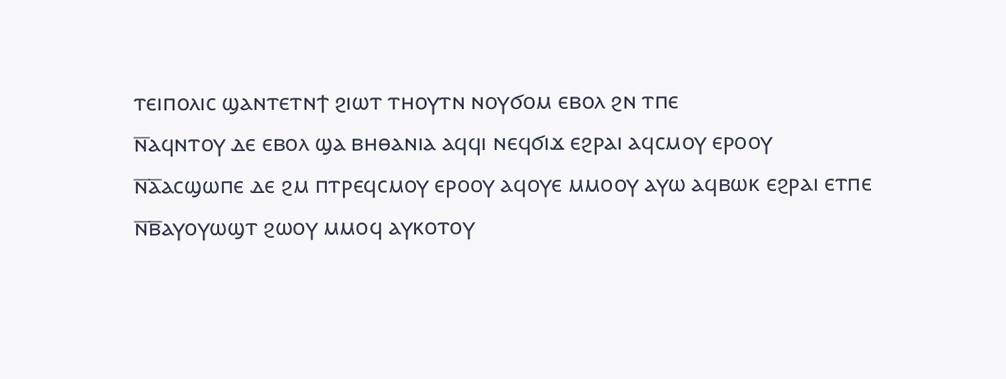ⲧⲉⲓⲡⲟⲗⲓⲥ ϣⲁⲛⲧⲉⲧⲛϯ ϩⲓⲱⲧ ⲧⲏⲟⲩⲧⲛ ⲛⲟⲩϭⲟⲙ ⲉⲃⲟⲗ ϩⲛ ⲧⲡⲉ
ⲛ̅ⲁϥⲛⲧⲟⲩ ⲇⲉ ⲉⲃⲟⲗ ϣⲁ ⲃⲏⲑⲁⲛⲓⲁ ⲁϥϥⲓ ⲛⲉϥϭⲓϫ ⲉϩⲣⲁⲓ ⲁϥⲥⲙⲟⲩ ⲉⲣⲟⲟⲩ
ⲛ̅ⲁ̅ⲁⲥϣⲱⲡⲉ ⲇⲉ ϩⲙ ⲡⲧⲣⲉϥⲥⲙⲟⲩ ⲉⲣⲟⲟⲩ ⲁϥⲟⲩⲉ ⲙⲙⲟⲟⲩ ⲁⲩⲱ ⲁϥⲃⲱⲕ ⲉϩⲣⲁⲓ ⲉⲧⲡⲉ
ⲛ̅ⲃ̅ⲁⲩⲟⲩⲱϣⲧ ϩⲱⲟⲩ ⲙⲙⲟϥ ⲁⲩⲕⲟⲧⲟⲩ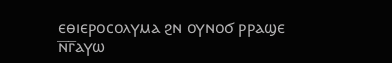ⲉⲑⲓⲉⲣⲟⲥⲟⲗⲩⲙⲁ ϩⲛ ⲟⲩⲛⲟϭ ⲣⲣⲁϣⲉ
ⲛ̅ⲅ̅ⲁⲩⲱ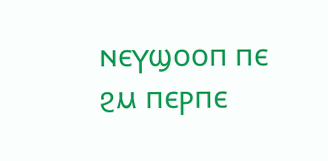ⲛⲉⲩϣⲟⲟⲡ ⲡⲉ ϩⲙ ⲡⲉⲣⲡⲉ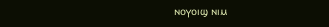ⲛⲟⲩⲟⲓϣ ⲛⲓⲙ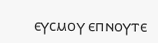ⲉⲩⲥⲙⲟⲩ ⲉⲡⲛⲟⲩⲧⲉ